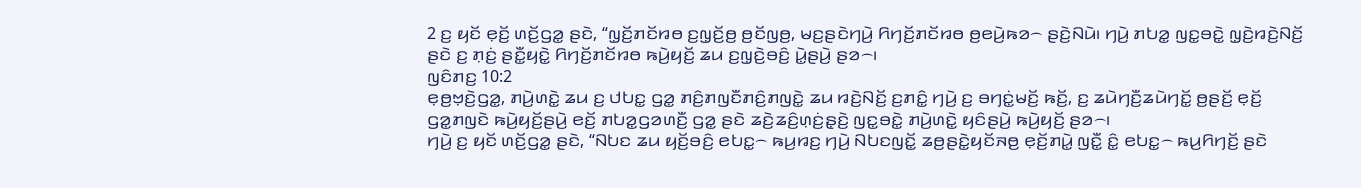2 ꤢ꤬ ꤟꤢꤩ ꤕ꤫ꤢꤩ꤬ ꤛꤢꤩ꤬ꤞꤤ꤭ ꤔꤢꤧ, “ꤜ꤫ꤢꤩ꤬ꤊꤢꤩꤙꤥ ꤢ꤬ꤜ꤫ꤢꤩ꤬ꤥ꤬ ꤥ꤬ꤢꤩꤜꤥ꤬, ꤗꤢ꤬ꤔꤢꤧꤚꤣꤧ꤬ ꤖꤚꤢꤩ꤬ꤊꤢꤩꤙꤥ ꤥ꤬ꤕꤣꤧ꤬ꤒꤤ꤮ ꤔꤢꤧ꤬ꤡꤣꤧ꤯ ꤚꤣꤧ꤬ ꤊꤝꤤ꤭ ꤜꤢ꤭ꤋꤢꤧ꤭ ꤜ꤫ꤢꤧ꤬ꤙꤢꤧ꤬ꤡꤢꤩ꤬ ꤔꤢꤧ ꤢ꤬ ꤊ꤫ꤢꤦ꤬ ꤔꤢꤪ꤭ꤟꤢꤧ꤭ ꤖꤚꤢꤩ꤬ꤊꤢꤩꤙꤥ ꤒꤣꤧ꤬ꤟꤢꤩ꤬ ꤘꤣ ꤢ꤬ꤜ꤫ꤢꤧ꤬ꤋꤢꤨ꤬ ꤣꤧ꤭ꤔꤣꤧ꤬ ꤔꤤ꤮꤯
ꤜꤢꤨꤊꤢ꤬ 10:2
ꤕ꤫ꤥ꤬ꤠ꤫ꤢꤧ꤬ꤞꤤ꤭, ꤊꤣꤧ꤬ꤛꤢꤧ꤭ ꤘꤣ ꤢ꤬ ꤓꤝꤢ꤭ ꤞꤤ꤭ ꤊꤢꤨ꤬ꤊꤜꤢꤪꤊꤢꤨ꤬ꤊꤜꤢꤧ꤭ ꤘꤣ ꤙꤢꤧ꤬ꤡꤢꤩ꤬ ꤢ꤬ꤊꤢꤨ꤭ ꤚꤣꤧ꤬ ꤢ꤬ ꤋꤚꤢꤦ꤭ꤗꤢꤩ꤬ ꤒꤢꤩ꤬, ꤢ꤬ ꤘꤣꤧꤚꤢꤪ꤬ꤘꤣꤧꤚꤢꤩ꤭ ꤥ꤬ꤔꤢꤩ꤬ ꤕ꤫ꤢꤩ꤬ ꤞꤤ꤭ꤊꤜꤢꤧ ꤒꤣꤧ꤬ꤟꤢꤩ꤬ꤔꤣꤧ꤬ ꤕꤢꤩ꤬ ꤊꤝꤤ꤭ꤞꤤꤛꤢꤪ꤬ ꤞꤤ꤭ ꤔꤢꤧ ꤘꤢꤧ꤬ꤘꤢꤨ꤬ꤛ꤫ꤢꤦ꤬ꤔ꤫ꤢꤧ꤬ ꤜꤢ꤭ꤋꤢꤧ꤭ ꤊꤣꤧ꤬ꤛꤢꤧ꤭ ꤟꤢꤨꤔꤣꤧ꤬ ꤒꤣꤧ꤬ꤟꤢꤩ꤬ ꤔꤤ꤮꤯
ꤚꤣꤧ꤬ ꤢ꤬ ꤟꤢꤩ ꤛꤢꤩ꤬ꤞꤤ꤭ ꤔꤢꤧ, “ꤡꤝꤢ ꤘꤣ ꤟꤢꤩ꤬ꤋꤢꤨ꤬ ꤕꤝꤢ꤭꤮ ꤒꤣ꤬ꤙꤢ꤬ ꤚꤣꤧ꤬ ꤡꤝꤢꤜꤢꤩ꤭ ꤘꤥ꤬ꤔꤢꤧ꤭ꤟꤢꤩꤏꤥ꤬ ꤕ꤫ꤢꤩ꤬ꤊꤣꤧ꤭ ꤜꤢꤪ꤭ ꤢꤨ꤭ ꤕꤝꤢ꤭꤮ ꤒꤣ꤬ꤖꤚꤢꤩ꤬ ꤔꤢꤧ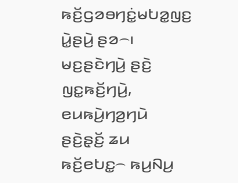ꤒꤢꤩ꤬ꤞꤤꤋꤚꤢꤦ꤭ꤗꤝꤤ꤭ꤜꤢ꤬ ꤣꤧ꤭ꤔꤣꤧ꤬ ꤔꤤ꤮꤯
ꤗꤢ꤬ꤔꤢꤧꤚꤣꤧ꤬ ꤔꤢꤧ꤬ ꤜꤢ꤭ꤒꤢꤩ꤬ꤚꤣꤧ꤬, ꤕꤣꤒꤣꤧ꤬ꤚꤤ꤬ꤚꤣꤧ ꤔꤢꤧ꤬ꤔ꤫ꤢꤩ꤬ ꤘꤣ ꤒꤢꤩ꤬ꤕꤝꤢ꤭꤮ ꤒꤣ꤬ꤡꤣ꤬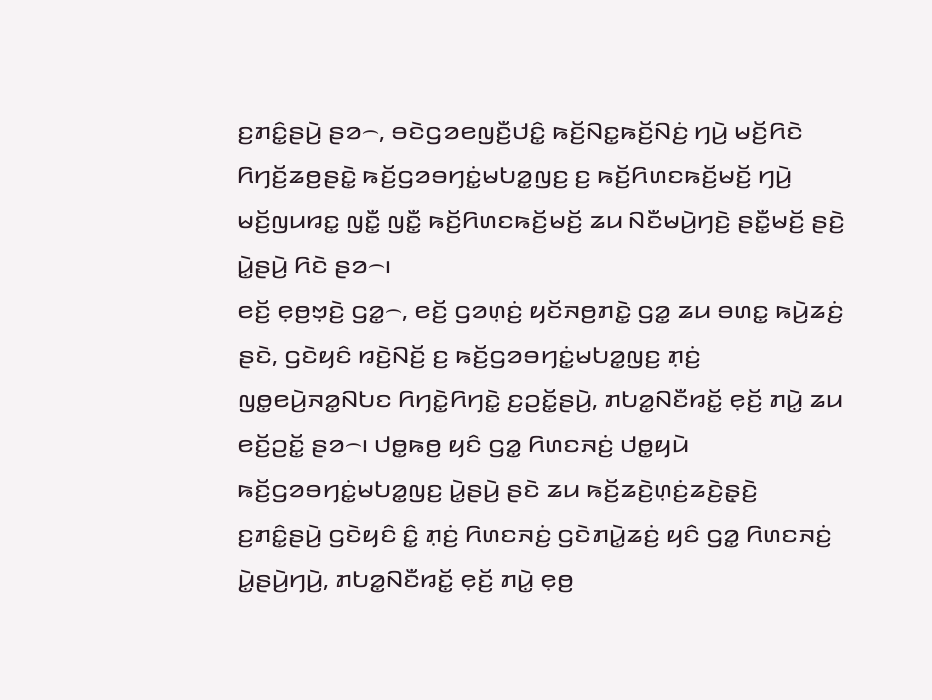ꤢ꤬ꤊꤢꤨ꤭ꤔꤣꤧ꤬ ꤔꤤ꤮, ꤋꤢꤧꤞꤤꤕꤜꤢꤪ꤬ꤓꤢꤨ꤭ ꤒꤢꤩ꤬ꤡꤢ꤭ꤒꤢꤩ꤬ꤡꤢꤦ꤬ ꤚꤣꤧ꤬ ꤗꤢꤩ꤬ꤖꤢꤧ ꤖꤚꤢꤩ꤬ꤘꤥ꤬ꤔꤢꤧ꤭ ꤒꤢꤩ꤬ꤞꤤꤋꤚꤢꤦ꤭ꤗꤝꤤ꤭ꤜꤢ꤬ ꤢ꤬ ꤒꤢꤩ꤬ꤖꤛꤢꤒꤢꤩ꤬ꤗꤢꤩ꤬ ꤚꤣꤧ꤬ ꤗꤢꤩ꤬ꤜꤣꤙꤢ꤭ ꤜꤢꤪ꤭ ꤜꤢꤪ꤭ ꤒꤢꤩ꤬ꤖꤛꤢꤒꤢꤩ꤬ꤗꤢꤩ꤬ ꤘꤣ ꤡꤢꤪꤗꤣꤧ꤬ꤚꤢꤧ꤬ ꤔꤢꤪ꤭ꤗꤢꤩ꤬ ꤔꤢꤧ꤬ ꤣꤧ꤭ꤔꤣꤧ꤬ ꤖꤢꤧ ꤔꤤ꤮꤯
ꤕꤢꤩ꤬ ꤕ꤫ꤥ꤬ꤠ꤫ꤢꤧ꤬ ꤞꤤ꤭꤮, ꤕꤢꤩ꤬ ꤞꤤꤛ꤫ꤢꤦ꤬ ꤟꤢꤩꤏꤥ꤬ꤊꤢꤧ꤭ ꤞꤤ꤭ ꤘꤣ ꤋꤛꤢ꤭ ꤒꤣꤧ꤬ꤘꤢꤦ꤬ ꤔꤢꤧ, ꤞꤢꤧꤟꤢꤨ ꤙꤢꤧ꤬ꤡꤢꤩ꤬ ꤢ꤬ ꤒꤢꤩ꤬ꤞꤤꤋꤚꤢꤦ꤭ꤗꤝꤤ꤭ꤜꤢ꤬ ꤊ꤫ꤢꤦ꤬ ꤜꤥ꤭ꤕꤣꤧ꤬ꤏꤤ꤭ꤡꤝꤢ ꤖꤚꤢꤧ꤭ꤖꤚꤢꤧ꤭ ꤢ꤬ꤑꤢꤩ꤭ꤔꤣꤧ꤬, ꤊꤝꤤ꤭ꤡꤢꤪꤙꤢꤩ꤭ ꤕ꤫ꤢꤩ꤬ ꤊꤣꤧ꤭ ꤘꤣ ꤕꤢꤩ꤬ꤑꤢꤩ꤭ ꤔꤤ꤮꤯ ꤓꤥ꤭ꤒꤥ꤬ ꤟꤢꤨ ꤞꤤ꤭ ꤖꤛꤢꤏꤢꤦ꤬ ꤓꤥ꤭ꤟꤣꤧ ꤒꤢꤩ꤬ꤞꤤꤋꤚꤢꤦ꤭ꤗꤝꤤ꤭ꤜꤢ꤬ ꤣꤧ꤭ꤔꤣꤧ꤬ ꤔꤢꤧ ꤘꤣ ꤒꤢꤩ꤬ꤘꤢꤧ꤬ꤛ꤫ꤢꤦ꤬ꤘꤢꤧ꤬ꤔ꤫ꤢꤧ꤬ ꤢ꤬ꤊꤢꤨ꤭ꤔꤣꤧ꤬ ꤞꤢꤧꤟꤢꤨ ꤢꤨ꤭ ꤊ꤫ꤢꤦ꤬ ꤖꤛꤢꤏꤢꤦ꤬ ꤞꤢꤧꤊꤣꤧ꤭ꤘꤢꤦ꤬ ꤟꤢꤨ ꤞꤤ꤭ ꤖꤛꤢꤏꤢꤦ꤬ ꤣꤧ꤭ꤔꤣꤧ꤬ꤚꤣꤧ꤬, ꤊꤝꤤ꤭ꤡꤢꤪꤙꤢꤩ꤭ ꤕ꤫ꤢꤩ꤬ ꤊꤣꤧ꤭ ꤕ꤫ꤥ꤬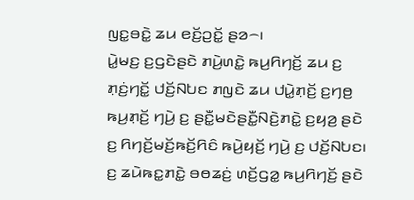ꤜꤢ꤭ꤋꤢꤧ꤭ ꤘꤣ ꤕꤢꤩ꤬ꤑꤢꤩ꤭ ꤔꤤ꤮꤯
ꤣꤧ꤭ꤗꤢ꤬ ꤢ꤬ꤞꤢꤧꤔꤢꤧ ꤊꤣꤧ꤬ꤛꤢꤧ꤭ ꤒꤣ꤬ꤖꤚꤢꤩ꤬ ꤘꤣ ꤢ꤬ ꤊ꤫ꤢꤦ꤬ꤚꤢꤩ꤭ ꤓꤢꤩ꤬ꤡꤝꤢ ꤊꤜꤢꤧ ꤘꤣ ꤓꤣꤧ꤭ꤊ꤫ꤢꤩ꤬ ꤢ꤬ꤚꤥ꤬ ꤒꤣ꤬ꤊ꤫ꤢꤩ꤬ ꤚꤣꤧ꤬ ꤢ꤬ ꤔꤢꤪ꤭ꤗꤢꤧꤔꤢꤪ꤭ꤡꤢꤧ꤬ꤊꤢꤧ꤭ ꤢ꤬ꤟꤤ꤬ ꤔꤢꤧ ꤢ꤬ ꤖꤚꤢꤩ꤬ꤗꤢꤩ꤬ꤒꤢꤩ꤬ꤖꤢꤨ ꤒꤣꤧ꤬ꤟꤢꤩ꤬ ꤚꤣꤧ꤬ ꤢ꤬ ꤓꤢꤩ꤬ꤡꤝꤢ꤯ ꤢ꤬ ꤘꤣꤧꤒꤢ꤭ꤊꤢꤧ꤭ ꤋꤥꤘꤢꤦ꤬ ꤛꤢꤩ꤬ꤞꤤ꤭ ꤒꤣ꤬ꤖꤚꤢꤩ꤬ ꤔꤢꤧ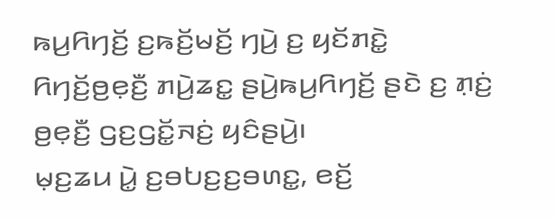ꤒꤣ꤬ꤖꤚꤢꤩ꤬ ꤢ꤬ꤒꤢꤩ꤬ꤗꤢꤩ꤬ ꤚꤣꤧ꤬ ꤢ꤬ ꤟꤢꤩꤊꤢꤧ꤭ ꤖꤚꤢꤩ꤬ꤥ꤬ꤕ꤫ꤢꤪ꤬ ꤊꤣꤧ꤬ꤘꤢ꤭ ꤔꤣꤧ꤬ꤒꤣ꤬ꤖꤚꤢꤩ꤬ ꤔꤢꤧ ꤢ꤬ ꤊ꤫ꤢꤦ꤬ ꤥ꤬ꤕ꤫ꤢꤪ꤬ ꤞꤢ꤬ꤞꤢꤩ꤭ꤏꤢꤦ꤬ ꤟꤢꤨꤔꤣꤧ꤬꤯
ꤗ꤫ꤢ꤬ꤘꤣ ꤣꤧ꤭ ꤢ꤬ꤋꤝꤢ꤬ꤢ꤬ꤋꤛꤢ꤭, ꤕꤢꤩ꤬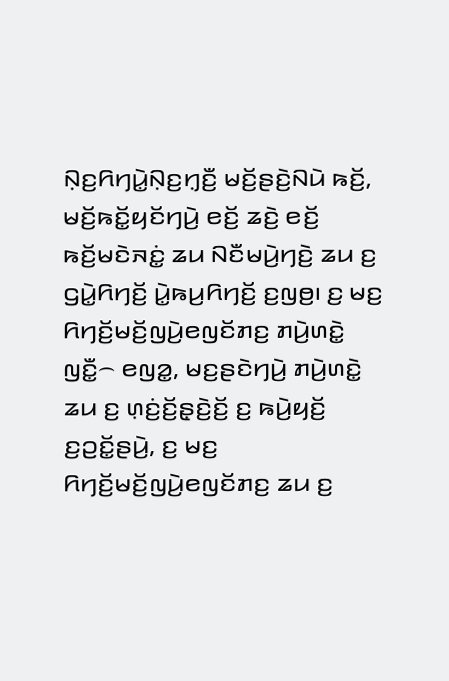ꤡ꤫ꤢ꤬ꤖꤚꤣꤧ꤭ꤡ꤫ꤢ꤬ꤚ꤫ꤢꤪ꤬ ꤗꤢꤩ꤬ꤔꤢꤧ꤬ꤡꤣꤧ ꤒꤢꤩ꤬, ꤗꤢꤩ꤬ꤒꤢꤩ꤭ꤟꤢꤩꤚꤣꤧ꤬ ꤕꤢꤩ꤬ ꤘꤢꤧ꤬ ꤕꤢꤩ꤬ ꤒꤢꤩ꤬ꤗꤢꤧꤏꤢꤦ꤭ ꤘꤣ ꤡꤢꤪꤗꤣꤧ꤬ꤚꤢꤧ꤬ ꤘꤣ ꤢ꤬ ꤞꤣꤧ꤭ꤖꤚꤢꤩ꤬ ꤣꤧ꤭ꤒꤣ꤬ꤖꤚꤢꤩ꤬ ꤢ꤬ꤜꤥ꤬꤯ ꤢ꤬ ꤗꤢ꤬ ꤖꤚꤢꤩ꤬ꤗꤢꤩ꤬ꤜꤣꤧ꤬ꤕꤜꤢꤩꤊꤢ꤬ ꤊꤣꤧ꤬ꤛꤢꤧ꤭ ꤜꤢꤪ꤭꤮ ꤕꤜꤤ꤭, ꤗꤢ꤬ꤔꤢꤧꤚꤣꤧ꤬ ꤊꤣꤧ꤬ꤛꤢꤧ꤭ ꤘꤣ ꤢ꤬ ꤛ꤫ꤢꤦ꤬ꤢꤩ꤬ꤔ꤫ꤢꤧ꤬ꤢꤩ꤬ ꤢ꤬ ꤒꤣꤧ꤬ꤟꤢꤩ꤬ ꤢ꤬ꤑꤢꤩ꤭ꤔꤣꤧ꤬, ꤢ꤬ ꤗꤢ꤬ ꤖꤚꤢꤩ꤬ꤗꤢꤩ꤬ꤜꤣꤧ꤬ꤕꤜꤢꤩꤊꤢ꤬ ꤘꤣ ꤢ꤬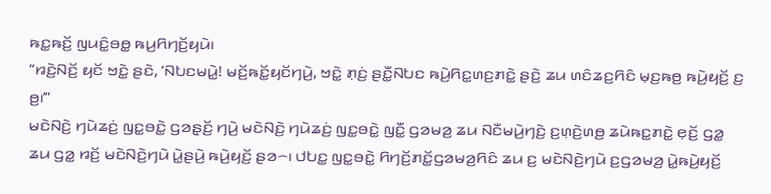ꤒꤢ꤭ꤒꤢꤩ꤬ ꤜꤣꤢꤨ꤭ꤋꤥ꤭ ꤒꤣ꤬ꤖꤚꤢꤩ꤬ꤟꤣꤧ꤯
“ꤙꤢꤧ꤬ꤡꤢꤩ꤬ ꤟꤢꤩ ꤠꤢꤧ꤭ ꤔꤢꤧ, ‘ꤡꤝꤢꤗꤣꤧ꤭! ꤗꤢꤩ꤬ꤒꤢꤩ꤭ꤟꤢꤩꤚꤣꤧ꤬, ꤠꤢꤧ꤭ ꤊ꤫ꤢꤦ꤬ ꤔꤢꤪ꤭ꤡꤝꤢ ꤒꤣꤧ꤬ꤖꤢ꤭ꤛꤢ꤬ꤊꤢꤧ꤭ ꤔꤢꤧ꤬ ꤘꤣ ꤛꤢꤨꤘꤢ꤬ꤖꤢꤨ ꤗ꤫ꤢ꤬ꤒꤥ꤬ ꤒꤣꤧ꤬ꤟꤢꤩ꤬ ꤢ꤬ ꤥ꤬꤯’”
ꤗꤢꤧꤡꤢꤧ꤬ ꤚꤣꤧꤘꤢꤦ꤬ ꤜꤢ꤭ꤋꤢꤧ꤭ ꤞꤤꤔ꤫ꤢꤩ꤬ ꤚꤣꤧ꤬ ꤗꤢꤧꤡꤢꤧ꤬ ꤚꤣꤧꤘꤢꤦ꤬ ꤜꤢ꤭ꤋꤢꤧ꤭ ꤜꤢꤪ꤭ ꤞꤤꤗꤤ꤬ ꤘꤣ ꤡꤢꤪꤗꤣꤧ꤬ꤚꤢꤧ꤬ ꤢ꤬ꤛ꤫ꤢꤧ꤬ꤛꤥ꤬ ꤘꤣꤧꤒꤢ꤭ꤊꤢꤧ꤭ ꤕ꤫ꤢꤩ꤬ ꤞꤤ꤭ ꤘꤣ ꤞꤤ꤭ ꤙꤢꤩ꤬ ꤗꤢꤧꤡꤢꤧ꤬ꤚꤣꤧ ꤣꤧ꤭ꤔꤣꤧ꤬ ꤒꤣꤧ꤬ꤟꤢꤩ꤬ ꤔꤤ꤮꤯ ꤓꤝꤢ꤭ ꤜꤢ꤭ꤋꤢꤧ꤭ ꤖꤚꤢꤩ꤬ꤊꤢꤩ꤭ꤞꤤꤗꤤ꤬ꤖꤢꤨ ꤘꤣ ꤢ꤬ ꤗꤢꤧꤡꤢꤧ꤬ꤚꤣꤧ ꤢ꤬ꤞꤤꤗꤤ꤬ ꤣꤧ꤭ꤒꤣꤧ꤬ꤟꤢꤩ꤬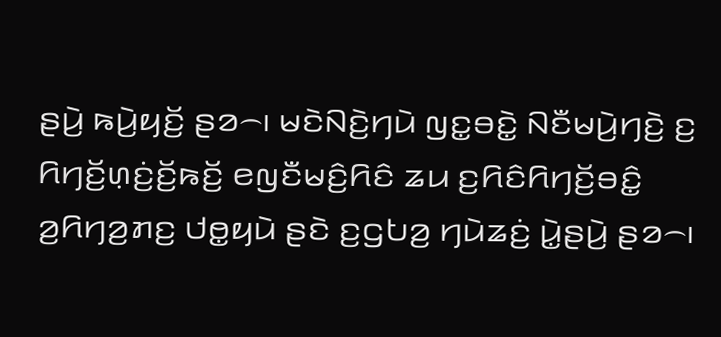ꤔꤣꤧ꤬ ꤒꤣꤧ꤬ꤟꤢꤩ꤬ ꤔꤤ꤮꤯ ꤗꤢꤧꤡꤢꤧ꤬ꤚꤣꤧ ꤜꤢ꤭ꤋꤢꤧ꤭ ꤡꤢꤪꤗꤣꤧ꤬ꤚꤢꤧ꤬ ꤢ꤬ ꤖꤚꤢꤩ꤬ꤛ꤫ꤢꤦ꤬ꤢꤩ꤬ꤒꤢꤩ꤬ ꤕꤜꤢꤪꤗꤢꤨ꤬ꤖꤢꤨ ꤘꤣ ꤢ꤬ꤖꤢꤨꤖꤚꤢꤩ꤬ꤋꤢꤨ꤭ ꤤ꤬ꤖꤚꤤ꤬ꤊꤢ꤬ ꤓꤥ꤭ꤟꤣꤧ ꤔꤢꤧ ꤢ꤬ꤞꤝꤤ꤬ ꤚꤣꤧꤘꤢꤦ꤬ ꤣꤧ꤭ꤔꤣꤧ꤬ ꤔꤤ꤮꤯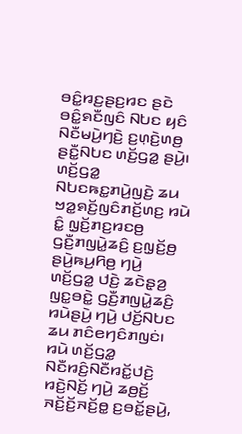ꤋꤢꤨ꤭ꤙꤢ꤬ꤔꤢ꤬ꤙꤢ ꤔꤢꤧ ꤋꤢꤨ꤭ꤎꤢꤪꤜꤢꤨ ꤡꤝꤢ ꤟꤢꤨ ꤡꤢꤪꤗꤣꤧ꤬ꤚꤢꤧ꤬ ꤢ꤬ꤛ꤫ꤢꤧ꤬ꤛꤥ꤬ ꤔꤢꤪ꤭ꤡꤝꤢ ꤛꤢꤩ꤬ꤞꤤ꤭ ꤔꤣꤧ꤬꤯ ꤛꤢꤩ꤬ꤞꤤ꤭ ꤡꤝꤢꤒꤢ꤭ꤊꤣꤧ꤬ꤜꤢꤧ꤬ ꤘꤣ ꤠꤤ꤭ꤎꤢꤩ꤬ꤜꤢꤨꤊꤢꤩ꤬ꤛꤢ꤬ ꤙꤣꤧ ꤢꤨ꤭ ꤜ꤫ꤢꤩ꤬ꤊꤢ꤬ꤙꤢꤥ꤬ ꤞꤢꤪ꤬ꤊꤜꤣꤧ꤭ꤘꤢꤨ꤬ ꤢ꤬ꤜ꤫ꤢꤩ꤬ꤥ꤬ ꤔꤣꤧ꤬ꤒꤣ꤬ꤖꤥ꤬ ꤚꤣꤧ꤬ ꤛꤢꤩ꤬ꤞꤤ꤭ ꤓꤢꤧ꤬ ꤘꤢꤧꤔ꤫ꤤ꤬ ꤜꤢ꤭ꤋꤢꤧ꤭ ꤞꤢꤪ꤬ꤊꤜꤣꤧ꤭ꤘꤢꤨ꤬ ꤙꤣꤧꤔꤣꤧ꤬ ꤚꤣꤧ꤬ ꤓꤢꤩ꤬ꤡꤝꤢ ꤘꤣ ꤊꤢꤨꤕꤚꤢꤨꤊꤜꤢꤦ꤯
ꤙꤣꤧ ꤛꤢꤩ꤬ꤞꤤ꤭ ꤡꤢꤪꤙꤢꤨ꤬ꤡꤢꤪꤙꤢꤩ꤭ꤓꤢꤧ꤬ ꤙꤢꤧ꤬ꤡꤢꤩ꤬ ꤚꤣꤧ꤬ ꤘꤥ꤬ꤢꤩ꤬ ꤏꤢꤩ꤬ꤢꤩ꤬ꤏꤢꤩ꤬ꤥ꤭ ꤢ꤬ꤋꤢꤩ꤭ꤔꤣꤧ꤬,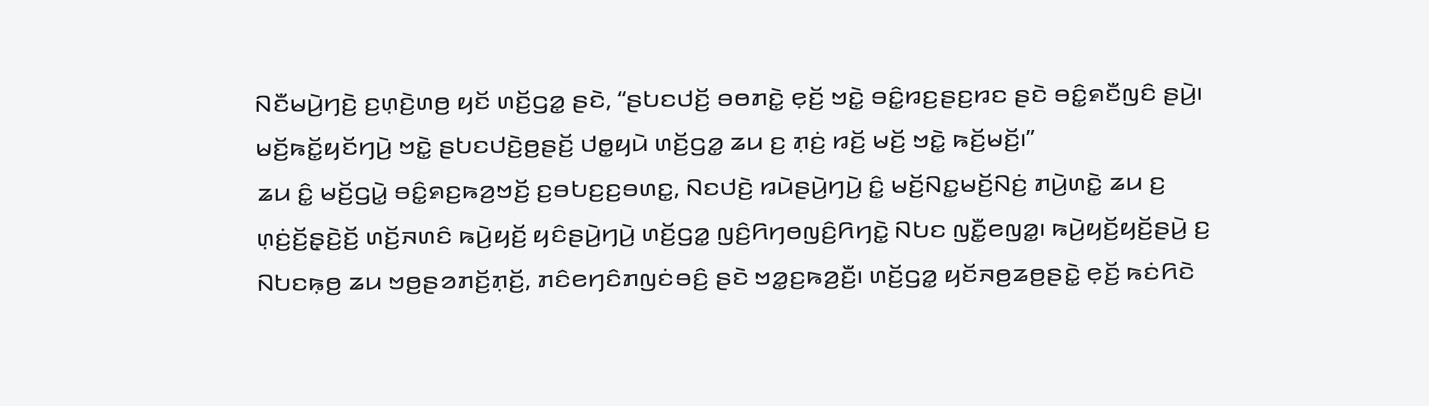ꤡꤢꤪꤗꤣꤧ꤬ꤚꤢꤧ꤬ ꤢ꤬ꤛ꤫ꤢꤧ꤬ꤛꤥ꤬ ꤟꤢꤩ ꤛꤢꤩ꤬ꤞꤤ꤭ ꤔꤢꤧ, “ꤔꤝꤢꤓꤢꤩ꤬ ꤋꤥꤊꤢꤧ꤭ ꤕ꤫ꤢꤩ꤬ ꤠꤢꤧ꤭ ꤋꤢꤨ꤭ꤙꤢ꤬ꤔꤢ꤬ꤙꤢ ꤔꤢꤧ ꤋꤢꤨ꤭ꤎꤢꤪꤜꤢꤨ ꤔꤣꤧ꤬꤯ ꤗꤢꤩ꤬ꤒꤢꤩ꤭ꤟꤢꤩꤚꤣꤧ꤬ ꤠꤢꤧ꤭ ꤔꤝꤢꤓꤢꤧ꤬ꤥ꤬ꤔꤢꤩ꤬ ꤓꤥ꤭ꤟꤣꤧ ꤛꤢꤩ꤬ꤞꤤ꤭ ꤘꤣ ꤢ꤬ ꤊ꤫ꤢꤦ꤬ ꤙꤢꤩ꤬ ꤗꤢꤩ꤬ ꤠꤢꤧ꤭ ꤒꤢꤩ꤬ꤗꤢꤩ꤬꤯”
ꤘꤣ ꤢꤨ꤭ ꤗꤢꤩ꤬ꤞꤣꤧ꤭ ꤋꤢꤨ꤭ꤎꤢ꤬ꤒꤤ꤬ꤠꤢꤩ꤬ ꤢ꤬ꤋꤝꤢ꤬ꤢ꤬ꤋꤛꤢ꤭, ꤡꤢꤓꤢꤧ꤬ ꤙꤣꤧꤔꤣꤧ꤬ꤚꤣꤧ꤬ ꤢꤨ꤭ ꤗꤢꤩ꤬ꤡꤢ꤭ꤗꤢꤩ꤬ꤡꤢꤦ꤬ ꤊꤣꤧ꤬ꤛꤢꤧ꤭ ꤘꤣ ꤢ꤬ ꤛ꤫ꤢꤦ꤬ꤢꤩ꤬ꤔ꤫ꤢꤧ꤬ꤢꤩ꤬ ꤛꤢꤩ꤬ꤏꤛꤢꤨ ꤒꤣꤧ꤬ꤟꤢꤩ꤬ ꤟꤢꤨꤔꤣꤧ꤬ꤚꤣꤧ꤬ ꤛꤢꤩ꤬ꤞꤤ꤭ ꤜꤢꤨ꤬ꤖꤚꤥꤜꤢꤨ꤬ꤖꤚꤢꤧ꤭ ꤡꤝꤢ ꤜꤢꤪ꤭ꤕꤜꤤ꤭꤯ ꤒꤣꤧ꤬ꤟꤢꤩ꤬ꤟꤢꤩ꤬ꤔꤣꤧ꤬ ꤢ꤬ ꤡꤝꤢꤒ꤫ꤥ꤬ ꤘꤣ ꤠꤥ꤬ꤔꤤꤊꤢꤩ꤬ꤊ꤫ꤢꤩ꤬, ꤊꤢꤨꤕꤚꤢꤨꤊꤜꤢꤦꤋꤢꤨ꤬ ꤔꤢꤧ ꤠꤤ꤭ꤢ꤬ꤒꤤ꤬ꤢꤪ꤬꤯ ꤛꤢꤩ꤬ꤞꤤ꤭ ꤟꤢꤩꤏꤥ꤬ꤘꤥ꤬ꤔꤢꤧ꤭ ꤕ꤫ꤢꤩ꤬ ꤒꤢꤦꤖꤢꤧ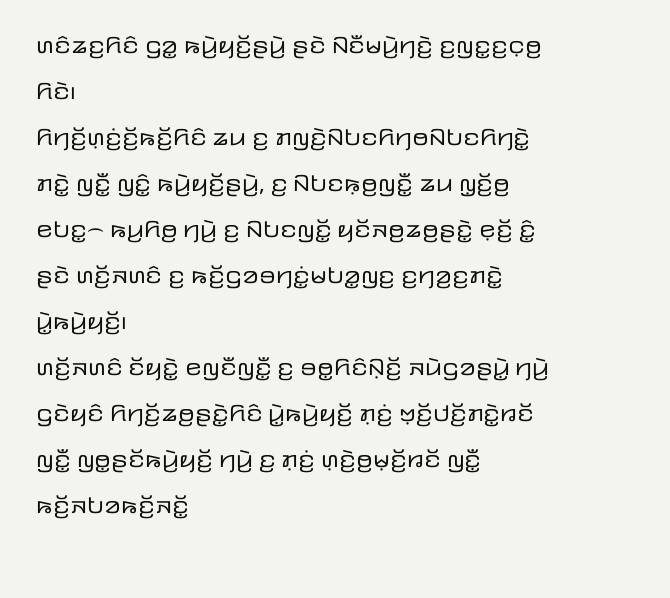ꤛꤢꤨꤘꤢ꤬ꤖꤢꤨ ꤞꤤ꤭ ꤒꤣꤧ꤬ꤟꤢꤩ꤬ꤔꤣꤧ꤬ ꤔꤢꤧ ꤡꤢꤪꤗꤣꤧ꤬ꤚꤢꤧ꤬ ꤢ꤬ꤜꤢ꤭ꤢ꤬ꤍ꤫ꤥ꤬ ꤖꤢꤧ꤯
ꤖꤚꤢꤩ꤬ꤛ꤫ꤢꤦ꤬ꤢꤩ꤬ꤒꤢꤩ꤬ꤖꤢꤨ ꤘꤣ ꤢ꤬ ꤊꤜꤢꤧ꤬ꤡꤝꤢꤖꤚꤥꤡꤝꤢꤖꤚꤢꤧ꤭ ꤊꤢꤧ꤭ ꤜꤢꤪ꤭ ꤜꤢꤨ꤭ ꤒꤣꤧ꤬ꤟꤢꤩ꤬ꤔꤣꤧ꤬, ꤢ꤬ ꤡꤝꤢꤒ꤫ꤥ꤬ꤜꤢꤪ꤭ ꤘꤣ ꤜ꤫ꤢꤩ꤬ꤥ꤬ ꤕꤝꤢ꤭꤮ ꤒꤣ꤬ꤖꤥ꤬ ꤚꤣꤧ꤬ ꤢ꤬ ꤡꤝꤢꤜꤢꤩ꤭ ꤟꤢꤩꤏꤥ꤬ꤘꤥ꤬ꤔꤢꤧ꤭ ꤕ꤫ꤢꤩ꤬ ꤢꤨ꤭ ꤔꤢꤧ ꤛꤢꤩ꤬ꤏꤛꤢꤨ ꤢ꤬ ꤒꤢꤩ꤬ꤞꤤꤋꤚꤢꤦ꤭ꤗꤝꤤ꤭ꤜꤢ꤬ ꤢ꤬ꤚꤤ꤬ꤢ꤬ꤊꤢꤧ꤭ ꤣꤧ꤭ꤒꤣꤧ꤬ꤟꤢꤩ꤬꤯
ꤛꤢꤩ꤬ꤏꤛꤢꤨ ꤢꤩꤟꤢꤧ꤭ ꤕꤜꤢꤪꤜꤢꤪ꤭ ꤢ꤬ ꤋꤥ꤭ꤖꤢꤨꤡ꤫ꤢꤩ꤬ ꤏꤣꤧꤞꤤꤔꤣꤧ꤭ ꤚꤣꤧ꤬ ꤞꤢꤧꤟꤢꤨ ꤖꤚꤢꤩ꤬ꤘꤥ꤬ꤔꤢꤧ꤭ꤖꤢꤨ ꤣꤧ꤭ꤒꤣꤧ꤬ꤟꤢꤩ꤬ ꤊ꤫ꤢꤦ꤬ ꤠ꤫ꤢꤩ꤬ꤓꤢꤩ꤬ꤊꤢꤧ꤭ꤙꤢꤩ ꤜꤢꤪ꤭ ꤜꤥ꤭ꤔꤢꤩꤒꤣꤧ꤬ꤟꤢꤩ꤬ ꤚꤣꤧ꤬ ꤢ꤬ ꤊ꤫ꤢꤦ꤬ ꤛ꤫ꤢꤧ꤬ꤥ꤬ꤗ꤫ꤢꤩ꤬ꤙꤢꤩ ꤜꤢꤪ꤭ ꤒꤢꤩ꤬ꤏꤝꤤꤒꤢꤩ꤬ꤏꤢꤩ꤭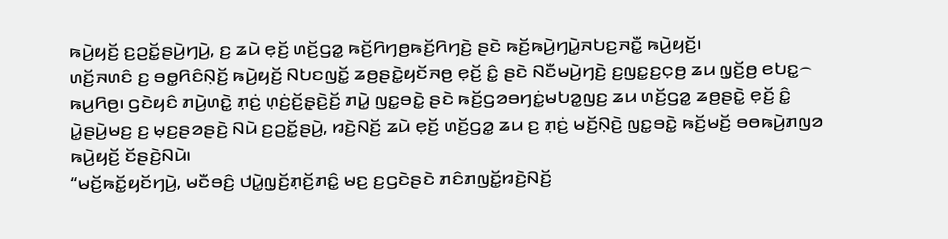ꤒꤣꤧ꤬ꤟꤢꤩ꤬ ꤢ꤬ꤑꤢꤩ꤭ꤔꤣꤧ꤬ꤚꤣꤧ꤬, ꤢ꤬ ꤘꤣꤧ ꤕ꤫ꤢꤩ꤬ ꤛꤢꤩ꤬ꤞꤤ꤭ ꤒꤢꤩ꤬ꤖꤚꤥ꤬ꤒꤢꤩ꤬ꤖꤚꤢꤧ꤬ ꤔꤢꤧ ꤒꤢꤩ꤬ꤒꤣꤧ꤬ꤚꤣꤧ꤭ꤏꤝꤢ꤬ꤏꤢꤪ꤭ ꤒꤣꤧ꤬ꤟꤢꤩ꤬꤯
ꤛꤢꤩ꤬ꤏꤛꤢꤨ ꤢ꤬ ꤋꤥ꤭ꤖꤢꤨꤡ꤫ꤢꤩ꤬ ꤒꤣꤧ꤬ꤟꤢꤩ꤬ ꤡꤝꤢꤜꤢꤩ꤭ ꤘꤥ꤬ꤔꤢꤧ꤭ꤟꤢꤩꤏꤥ꤬ ꤕ꤫ꤢꤩ꤬ ꤢꤨ꤭ ꤔꤢꤧ ꤡꤢꤪꤗꤣꤧ꤬ꤚꤢꤧ꤬ ꤢ꤬ꤜꤢ꤭ꤢ꤬ꤍ꤫ꤥ꤬ ꤘꤣ ꤜ꤫ꤢꤩ꤬ꤥ꤬ ꤕꤝꤢ꤭꤮ ꤒꤣ꤬ꤖꤥ꤬꤯ ꤞꤢꤧꤟꤢꤨ ꤊꤣꤧ꤬ꤛꤢꤧ꤭ ꤊ꤫ꤢꤦ꤬ ꤛ꤫ꤢꤦ꤬ꤢꤩ꤬ꤔ꤫ꤢꤧ꤬ꤢꤩ꤬ ꤊꤣꤧ꤭ ꤜꤢ꤭ꤋꤢꤧ꤭ ꤔꤢꤧ ꤒꤢꤩ꤬ꤞꤤꤋꤚꤢꤦ꤭ꤗꤝꤤ꤭ꤜꤢ꤬ ꤘꤣ ꤛꤢꤩ꤬ꤞꤤ꤭ ꤘꤥ꤬ꤔꤢꤧ꤭ ꤕ꤫ꤢꤩ꤬ ꤢꤨ꤭ ꤣꤧ꤭ꤔꤣꤧ꤬ꤗꤢ꤬ ꤢ꤬ ꤗ꤫ꤢ꤬ꤔꤤꤔꤢꤧ꤬ ꤡꤣꤧ ꤢ꤬ꤑꤢꤩ꤭ꤔꤣꤧ꤬, ꤙꤢꤧ꤬ꤡꤢꤩ꤬ ꤘꤣꤧ ꤕ꤫ꤢꤩ꤬ ꤛꤢꤩ꤬ꤞꤤ꤭ ꤘꤣ ꤢ꤬ ꤊ꤫ꤢꤦ꤬ ꤗꤢꤩ꤬ꤡ꤫ꤢꤧ꤬ ꤜꤢ꤭ꤋꤢꤧ꤭ ꤒꤢꤩ꤬ꤗꤢꤩ꤬ ꤋꤥꤒꤣꤧ꤬ꤊꤜꤤ ꤒꤣꤧ꤬ꤟꤢꤩ꤬ ꤢꤩꤔꤢꤧ꤬ꤡꤣꤧ꤯
“ꤗꤢꤩ꤬ꤒꤢꤩ꤭ꤟꤢꤩꤚꤣꤧ꤬, ꤗꤢꤪꤋꤢꤨ꤬ ꤓꤣꤧ꤭ꤜ꤫ꤢꤩ꤬ꤊ꤫ꤢꤩ꤬ꤊꤢꤨ꤭ ꤗꤢ꤬ ꤢ꤬ꤞꤢꤧꤔꤢꤧ ꤊꤢꤨꤊꤜꤢꤩ꤭ꤙꤢꤧ꤬ꤡꤢꤩ꤬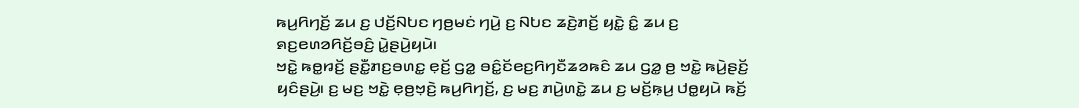ꤒꤣ꤬ꤖꤚꤢꤩ꤬ ꤘꤣ ꤢ꤬ ꤓꤢꤩ꤬ꤡꤝꤢ ꤚꤥ꤬ꤗꤢꤦ ꤚꤣꤧ꤬ ꤢ꤬ ꤡꤝꤢ ꤘꤢꤧ꤬ꤊꤢꤩ꤬ ꤟꤢꤧ꤭ ꤢꤨ꤭ ꤘꤣ ꤢ꤬ ꤎꤢ꤬ꤕꤛꤤꤖꤢꤩ꤬ꤋꤢꤨ꤬ ꤣꤧ꤭ꤔꤣꤧ꤬ꤟꤣꤧ꤯
ꤠꤢꤧ꤭ ꤒꤥ꤭ꤙꤢꤩ꤬ ꤔꤢꤪ꤭ꤊꤢ꤬ꤋꤛꤢ꤭ ꤕ꤫ꤢꤩ꤬ ꤞꤤ꤭ ꤋꤢꤨ꤭ꤢꤩꤕꤢ꤬ꤖꤚꤢꤪꤘꤤꤒꤢꤨ ꤘꤣ ꤞꤤ꤭ ꤥ꤬ ꤠꤢꤧ꤭ ꤒꤣꤧ꤬ꤔꤢꤩ꤬ ꤟꤢꤨꤔꤣꤧ꤬꤯ ꤢ꤬ ꤗꤢ꤬ ꤠꤢꤧ꤭ ꤕ꤫ꤥ꤬ꤠ꤫ꤢꤧ꤬ ꤒꤣ꤬ꤖꤚꤢꤩ꤬, ꤢ꤬ ꤗꤢ꤬ ꤊꤣꤧ꤬ꤛꤢꤧ꤭ ꤘꤣ ꤢ꤬ ꤗꤢꤩ꤬ꤒ꤫ꤣ꤬ ꤓꤥ꤭ꤟꤣꤧ ꤒꤢꤩ꤬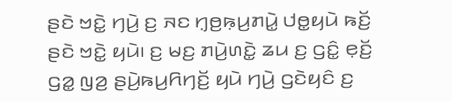ꤔꤢꤧ ꤠꤢꤧ꤭ ꤚꤣꤧ꤬ ꤢ꤬ ꤏꤢ ꤚ꤫ꤥ꤬ꤒ꤫ꤣ꤬ꤊꤣꤧ꤭ ꤓꤥ꤭ꤟꤣꤧ ꤒꤢꤩ꤬ ꤔꤢꤧ ꤠꤢꤧ꤭ ꤟꤣꤧ꤯ ꤢ꤬ ꤗꤢ꤬ ꤊꤣꤧ꤬ꤛꤢꤧ꤭ ꤘꤣ ꤢ꤬ ꤞꤢꤨ꤭ ꤕ꤫ꤢꤩ꤬ ꤞꤤ꤭ ꤜꤤ꤬ ꤔꤣꤧ꤬ꤒꤣ꤬ꤖꤚꤢꤩ꤬ ꤟꤣꤧ ꤚꤣꤧ꤬ ꤞꤢꤧꤟꤢꤨ ꤢ꤬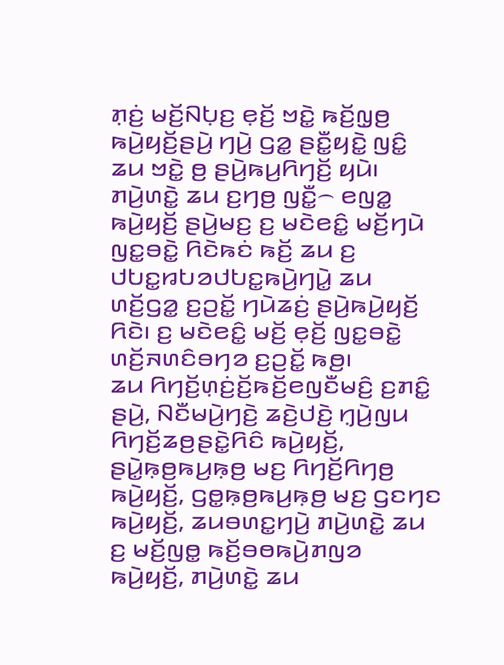ꤊ꤫ꤢꤦ꤬ ꤗꤢꤩ꤬ꤡꤝ꤫ꤢ꤬ ꤕ꤫ꤢꤩ꤬ ꤠꤢꤧ꤭ ꤒꤢꤩ꤬ꤜ꤫ꤥ꤬ ꤒꤣꤧ꤬ꤟꤢꤩ꤬ꤔꤣꤧ꤬ ꤚꤣꤧ꤬ ꤞꤤ꤭ ꤔꤢꤪ꤭ꤟꤢꤧ꤭ ꤜꤢꤨ꤭ ꤘꤣ ꤠꤢꤧ꤭ ꤥ꤬ ꤔꤣꤧ꤬ꤒꤣ꤬ꤖꤚꤢꤩ꤬ ꤟꤣꤧ꤯
ꤊꤣꤧ꤬ꤛꤢꤧ꤭ ꤘꤣ ꤢ꤬ꤚꤥ꤬ ꤜꤢꤪ꤭꤮ ꤕꤜꤤ꤭ ꤒꤣꤧ꤬ꤟꤢꤩ꤬ ꤔꤣꤧ꤬ꤗꤢ꤬ ꤢ꤬ ꤗꤢꤧꤕꤢꤨ꤭ ꤗꤢꤩ꤬ꤚꤣꤧ ꤜꤢ꤭ꤋꤢꤧ꤭ ꤖꤢꤧꤒꤢꤦ ꤒꤢꤩ꤬ ꤘꤣ ꤢ꤬ ꤓꤝꤢ꤭ꤙꤝꤤꤓꤝꤢ꤭ꤒꤣꤧ꤬ꤚꤣꤧ꤭ ꤘꤣ ꤛꤢꤩ꤬ꤞꤤ꤭ ꤢ꤬ꤑꤢꤩ꤭ ꤚꤣꤧꤘꤢꤦ꤬ ꤔꤣꤧ꤬ꤒꤣꤧ꤬ꤟꤢꤩ꤬ ꤖꤢꤧ꤯ ꤢ꤬ ꤗꤢꤧꤕꤢꤨ꤭ ꤗꤢꤩ꤬ ꤕ꤫ꤢꤩ꤬ ꤜꤢ꤭ꤋꤢꤧ꤭ ꤛꤢꤩ꤬ꤏꤛꤢꤨꤋꤚꤤ ꤢ꤬ꤑꤢꤩ꤭ ꤒꤥ꤬꤯
ꤘꤣ ꤖꤚꤢꤩ꤬ꤛ꤫ꤢꤦ꤬ꤢꤩ꤬ꤒꤢꤩ꤬ꤕꤜꤢꤪꤗꤢꤨ꤬ ꤢ꤬ꤊꤢꤨ꤭ ꤔꤣꤧ꤬, ꤡꤢꤪꤗꤣꤧ꤬ꤚꤢꤧ꤬ ꤘꤢꤧ꤬ꤓꤢꤧ꤬ ꤚ꤫ꤣꤧ꤬ꤜꤣ ꤖꤚꤢꤩ꤬ꤘꤥ꤬ꤔꤢꤧ꤭ꤖꤢꤨ ꤒꤣꤧ꤬ꤟꤢꤩ꤬, ꤔꤣꤧ꤭ꤒ꤫ꤥ꤬ꤒꤣ꤬ꤒ꤫ꤥ꤬ ꤗꤢ꤬ ꤖꤚꤢꤩ꤬ꤖꤚꤥ꤬ ꤒꤣꤧ꤬ꤟꤢꤩ꤬, ꤞꤥ꤭ꤒ꤫ꤥ꤬ꤒꤣ꤬ꤒ꤫ꤥ꤬ ꤗꤢ꤬ ꤞꤢꤚꤢ ꤒꤣꤧ꤬ꤟꤢꤩ꤬, ꤘꤣꤋꤛꤢ꤭ꤚꤣꤧ꤬ ꤊꤣꤧ꤬ꤛꤢꤧ꤭ ꤘꤣ ꤢ꤬ ꤗꤢꤩ꤬ꤜꤥ꤭ ꤒꤢꤩ꤬ꤋꤥꤒꤣꤧ꤬ꤊꤜꤤ ꤒꤣꤧ꤬ꤟꤢꤩ꤬, ꤊꤣꤧ꤬ꤛꤢꤧ꤭ ꤘꤣ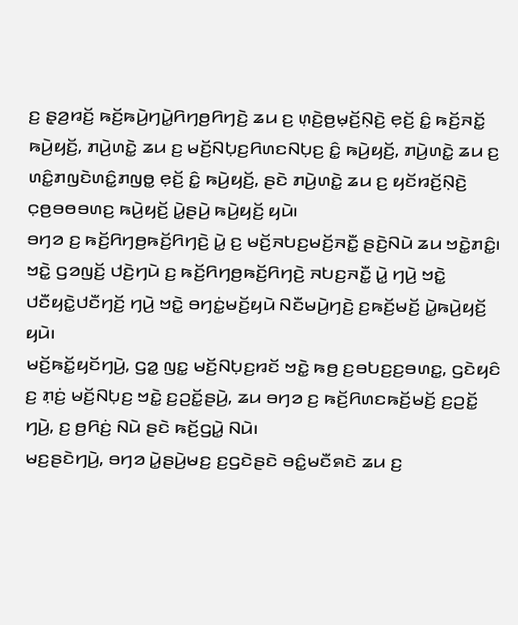ꤢ꤬ ꤔ꤫ꤤ꤬ꤙꤢꤩ꤬ ꤒꤢꤩ꤬ꤒꤣꤧ꤬ꤚꤣꤧ꤭ꤖꤚꤥ꤬ꤖꤚꤢꤧ꤬ ꤘꤣ ꤢ꤬ ꤛ꤫ꤢꤧ꤬ꤥ꤬ꤗ꤫ꤢꤩ꤬ꤡ꤫ꤢꤧ꤬ ꤕ꤫ꤢꤩ꤬ ꤢꤨ꤭ ꤒꤢꤩ꤬ꤏꤢꤩ꤭ ꤒꤣꤧ꤬ꤟꤢꤩ꤬, ꤊꤣꤧ꤬ꤛꤢꤧ꤭ ꤘꤣ ꤢ꤬ ꤗꤢꤩ꤬ꤡꤝ꤫ꤢ꤬ꤖꤛꤢꤡꤝ꤫ꤢ꤬ ꤢꤨ꤭ ꤒꤣꤧ꤬ꤟꤢꤩ꤬, ꤊꤣꤧ꤬ꤛꤢꤧ꤭ ꤘꤣ ꤢ꤬ ꤛꤢꤨ꤭ꤊꤜꤢꤧꤛꤢꤨ꤭ꤊꤜꤥ꤭ ꤕ꤫ꤢꤩ꤬ ꤢꤨ꤭ ꤒꤣꤧ꤬ꤟꤢꤩ꤬, ꤔꤢꤧ ꤊꤣꤧ꤬ꤛꤢꤧ꤭ ꤘꤣ ꤢ꤬ ꤟꤢꤩꤙꤢꤩ꤬ꤡ꤫ꤢꤧ꤬ ꤍ꤫ꤥ꤬ꤋꤥꤋꤛꤢ꤬ ꤒꤣꤧ꤬ꤟꤢꤩ꤬ ꤣꤧ꤭ꤔꤣꤧ꤬ ꤒꤣꤧ꤬ꤟꤢꤩ꤬ ꤟꤣꤧ꤯
ꤋꤚꤤ ꤢ꤬ ꤒꤢꤩ꤬ꤖꤚꤥ꤬ꤒꤢꤩ꤬ꤖꤚꤢꤧ꤬ ꤣꤧ꤭ ꤢ꤬ ꤗꤢꤩ꤬ꤏꤝꤢ꤬ꤗꤢꤩ꤬ꤏꤢꤪ꤭ ꤔꤢꤧ꤬ꤡꤣꤧ ꤘꤣ ꤠꤢꤧ꤭ꤊꤢꤨ꤭꤯ ꤠꤢꤧ꤭ ꤞꤤꤜꤢꤩ꤬ ꤓꤢꤧ꤬ꤚꤣꤧ ꤢ꤬ ꤒꤢꤩ꤬ꤖꤚꤥ꤬ꤒꤢꤩ꤬ꤖꤚꤢꤧ꤬ ꤏꤝꤢ꤬ꤏꤢꤪ꤭ ꤣꤧ꤭ ꤚꤣꤧ꤬ ꤠꤢꤧ꤭ ꤓꤢꤪꤟꤢꤧ꤭ꤓꤢꤪꤚꤢꤩ꤬ ꤚꤣꤧ꤬ ꤠꤢꤧ꤭ ꤋꤚꤢꤦ꤭ꤗꤢꤩ꤬ꤟꤣꤧ ꤡꤢꤪꤗꤣꤧ꤬ꤚꤢꤧ꤬ ꤢ꤬ꤒꤢꤩ꤬ꤗꤢꤩ꤬ ꤣꤧ꤭ꤒꤣꤧ꤬ꤟꤢꤩ꤬ ꤟꤣꤧ꤯
ꤗꤢꤩ꤬ꤒꤢꤩ꤭ꤟꤢꤩꤚꤣꤧ꤬, ꤞꤤ꤭ ꤜꤢ꤭ ꤗꤢꤩ꤬ꤡꤝ꤫ꤢ꤬ꤙꤢꤩ ꤠꤢꤧ꤭ ꤒꤥ꤬ ꤢ꤬ꤋꤝꤢ꤬ꤢ꤬ꤋꤛꤢ꤭, ꤞꤢꤧꤟꤢꤨ ꤢ꤬ ꤊ꤫ꤢꤦ꤬ ꤗꤢꤩ꤬ꤡꤝ꤫ꤢ꤬ ꤠꤢꤧ꤭ ꤢ꤬ꤑꤢꤩ꤭ꤔꤣꤧ꤬, ꤘꤣ ꤋꤚꤤ ꤢ꤬ ꤒꤢꤩ꤬ꤖꤛꤢꤒꤢꤩ꤬ꤗꤢꤩ꤬ ꤢ꤬ꤑꤢꤩ꤭ ꤚꤣꤧ꤬, ꤢ꤬ ꤥ꤬ꤖꤢꤦ꤬ ꤡꤣꤧ ꤔꤢꤧ ꤒꤢꤩ꤬ꤞꤣꤧ꤭ ꤡꤣꤧ꤯
ꤗꤢ꤬ꤔꤢꤧꤚꤣꤧ꤬, ꤋꤚꤤ ꤣꤧ꤭ꤔꤣꤧ꤬ꤗꤢ꤬ ꤢ꤬ꤞꤢꤧꤔꤢꤧ ꤋꤢꤨ꤭ꤗꤢꤪꤎꤢꤧ ꤘꤣ ꤢ꤬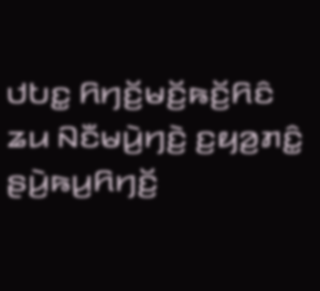ꤓꤝꤢ꤭ ꤖꤚꤢꤩ꤬ꤗꤢꤩ꤬ꤒꤢꤩ꤬ꤖꤢꤨ ꤘꤣ ꤡꤢꤪꤗꤣꤧ꤬ꤚꤢꤧ꤬ ꤢ꤬ꤟꤤ꤬ꤊꤢꤨ꤭ ꤔꤣꤧ꤬ꤒꤣ꤬ꤖꤚꤢꤩ꤬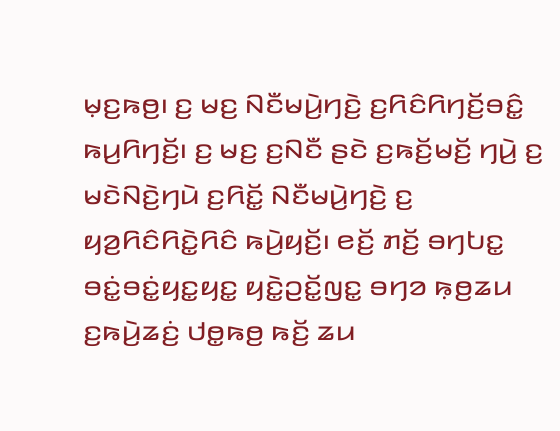ꤗ꤫ꤢ꤬ꤒꤥ꤬꤯ ꤢ꤬ ꤗꤢ꤬ ꤡꤢꤪꤗꤣꤧ꤬ꤚꤢꤧ꤬ ꤢ꤬ꤖꤢꤨꤖꤚꤢꤩ꤬ꤋꤢꤨ꤭ ꤒꤣ꤬ꤖꤚꤢꤩ꤬꤯ ꤢ꤬ ꤗꤢ꤬ ꤢ꤬ꤡꤢꤪ ꤔꤢꤧ ꤢ꤬ꤒꤢꤩ꤬ꤗꤢꤩ꤬ ꤚꤣꤧ꤬ ꤢ꤬ ꤗꤢꤧꤡꤢꤧ꤬ꤚꤣꤧ ꤢ꤬ꤖꤢꤩ꤭ ꤡꤢꤪꤗꤣꤧ꤬ꤚꤢꤧ꤬ ꤢ꤬ ꤟꤤ꤬ꤖꤢꤨꤖꤢꤧ꤭ꤖꤢꤨ ꤒꤣꤧ꤬ꤟꤢꤩ꤬꤯ ꤕꤢꤩ꤬ ꤊꤢꤩ꤬ ꤋꤚꤝꤢ꤭ ꤋꤢꤦ꤭ꤋꤢꤦ꤭ꤟꤢ꤭ꤟꤢ꤭ ꤟꤢꤧ꤭ꤑꤢꤩ꤭ꤜꤢ꤭ ꤋꤚꤤ ꤒ꤫ꤥ꤬ꤘꤣ ꤢ꤬ꤒꤣꤧ꤬ꤘꤢꤦ꤬ ꤓꤥ꤭ꤒꤥ꤬ ꤒꤢꤩ꤬ ꤘꤣ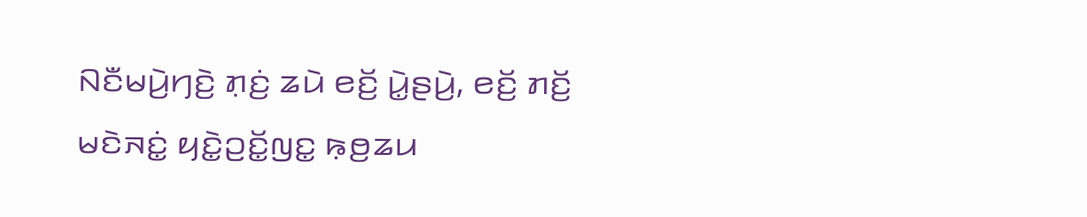ꤡꤢꤪꤗꤣꤧ꤬ꤚꤢꤧ꤬ ꤊ꤫ꤢꤦ꤬ ꤘꤣꤧ ꤕꤢꤩ꤬ ꤣꤧ꤭ꤔꤣꤧ꤬, ꤕꤢꤩ꤬ ꤊꤢꤩ꤬ ꤗꤢꤧꤏꤢꤦ꤭ ꤟꤢꤧ꤭ꤑꤢꤩ꤭ꤜꤢ꤭ ꤒ꤫ꤥ꤬ꤘꤣ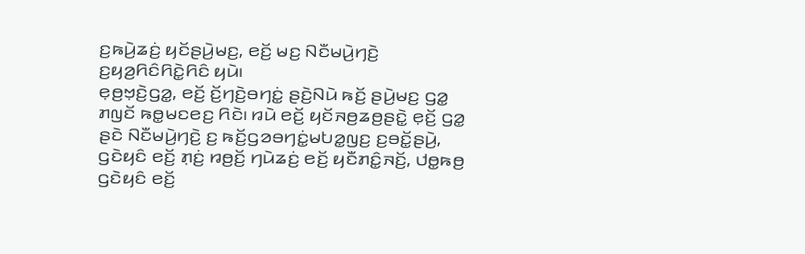ꤢ꤬ꤒꤣꤧ꤬ꤘꤢꤦ꤬ ꤟꤢꤩꤔꤣꤧ꤬ꤗꤢ꤬, ꤕꤢꤩ꤬ ꤗꤢ꤬ ꤡꤢꤪꤗꤣꤧ꤬ꤚꤢꤧ꤬ ꤢ꤬ꤟꤤ꤬ꤖꤢꤨꤖꤢꤧ꤭ꤖꤢꤨ ꤟꤣꤧ꤯
ꤕ꤫ꤥ꤬ꤠ꤫ꤢꤧ꤬ꤞꤤ꤭, ꤕꤢꤩ꤬ ꤢꤩ꤬ꤚꤢꤧ꤬ꤋꤚꤢꤦ꤭ ꤔꤢꤧ꤬ꤡꤣꤧ ꤒꤢꤩ꤬ ꤔꤣꤧ꤬ꤗꤢ꤬ ꤞꤤ꤭ ꤊꤜꤢꤩ ꤒꤥ꤭ꤗꤢꤕꤢ꤬ ꤖꤢꤧ꤯ ꤙꤣꤧ ꤕꤢꤩ꤬ ꤟꤢꤩꤏꤥ꤬ꤘꤥ꤬ꤔꤢꤧ꤭ ꤕ꤫ꤢꤩ꤬ ꤞꤤ꤭ ꤔꤢꤧ ꤡꤢꤪꤗꤣꤧ꤬ꤚꤢꤧ꤬ ꤢ꤬ ꤒꤢꤩ꤬ꤞꤤꤋꤚꤢꤦ꤭ꤗꤝꤤ꤭ꤜꤢ꤬ ꤢ꤬ꤋꤢꤩ꤭ꤔꤣꤧ꤬, ꤞꤢꤧꤟꤢꤨ ꤕꤢꤩ꤬ ꤊ꤫ꤢꤦ꤬ ꤙꤥ꤬ꤢꤩ꤬ ꤚꤣꤧꤘꤢꤦ꤬ ꤕꤢꤩ꤬ ꤟꤢꤪꤊꤢꤨ꤭ꤏꤢꤩ꤬, ꤓꤥ꤭ꤒꤥ꤬ ꤞꤢꤧꤟꤢꤨ ꤕꤢꤩ꤬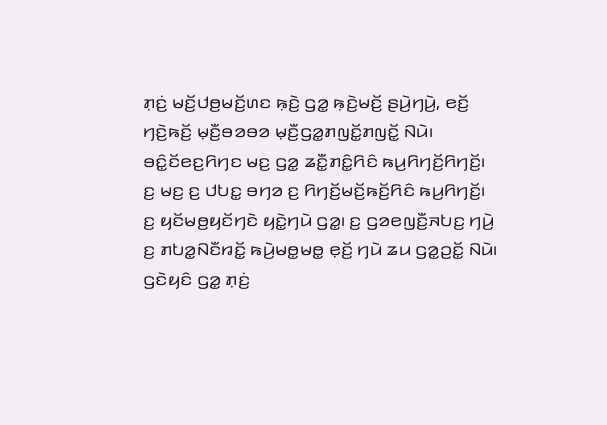ꤊ꤫ꤢꤦ꤬ ꤗꤢꤩ꤬ꤓꤥ꤬ꤗꤢꤩ꤬ꤛꤢ ꤒ꤫ꤢꤧ꤬ ꤞꤤ꤭ ꤒ꤫ꤢꤧ꤬ꤗꤢꤩ꤬ ꤔꤣꤧ꤬ꤚꤣꤧ꤬, ꤕꤢꤩ꤬ ꤚꤢꤧ꤬ꤒꤢꤩ꤬ ꤗ꤫ꤢꤪ꤬ꤋꤤꤋꤤ ꤗ꤫ꤢꤪ꤬ꤞꤤ꤭ꤊꤜꤢꤩ꤭ꤊꤜꤢꤩ꤭ ꤡꤣꤧ꤯
ꤋꤢꤨ꤭ꤢꤩꤕꤢ꤬ꤖꤚꤢ ꤗꤢ꤬ ꤞꤤ꤭ ꤘꤢꤪ꤭ꤊꤢꤨ꤭ꤖꤢꤨ ꤒꤣ꤬ꤖꤚꤢꤩ꤬ꤖꤚꤢꤩ꤬꤯ ꤢ꤬ ꤗꤢ꤬ ꤢ꤬ ꤓꤝꤢ꤭ ꤋꤚꤤ ꤢ꤬ ꤖꤚꤢꤩ꤬ꤗꤢꤩ꤬ꤒꤢꤩ꤬ꤖꤢꤨ ꤒꤣ꤬ꤖꤚꤢꤩ꤬꤯ ꤢ꤬ ꤟꤢꤩꤗꤥ꤬ꤟꤢꤩꤚꤢꤧ ꤟꤢꤧ꤭ꤚꤣꤧ ꤞꤤ꤭꤯ ꤢ꤬ ꤞꤤꤕꤜꤢꤪ꤬ꤏꤝꤢ꤬ ꤚꤣꤧ꤬ ꤢ꤬ ꤊꤝꤤ꤭ꤡꤢꤪꤙꤢꤩ꤭ ꤒꤣꤧ꤬ꤗꤥ꤭ꤗꤥ꤭ ꤕ꤫ꤢꤩ꤬ ꤚꤣꤧ ꤘꤣ ꤞꤤ꤭ꤑꤢꤩ꤭ ꤡꤣꤧ꤯ ꤞꤢꤧꤟꤢꤨ ꤞꤤ꤭ ꤊ꤫ꤢꤦ꤬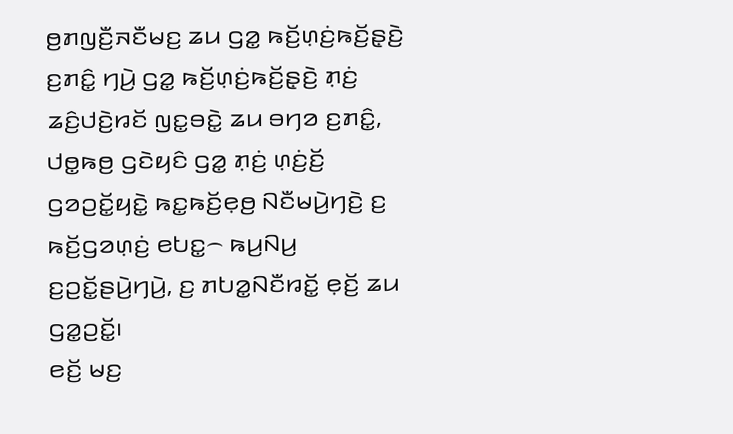ꤥ꤬ꤊꤜꤢꤪ꤬ꤏꤢꤪꤗꤢ꤬ ꤘꤣ ꤞꤤ꤭ ꤒꤢꤩ꤬ꤛ꤫ꤢꤦ꤬ꤒꤢꤩ꤬ꤔ꤫ꤢꤧ꤬ ꤢ꤬ꤊꤢꤨ꤭ ꤚꤣꤧ꤬ ꤞꤤ꤭ ꤒꤢꤩ꤬ꤛ꤫ꤢꤦ꤬ꤒꤢꤩ꤬ꤔ꤫ꤢꤧ꤬ ꤊ꤫ꤢꤦ꤬ ꤘꤢꤨ꤬ꤓꤢꤧ꤬ꤙꤢꤩ ꤜꤢ꤭ꤋꤢꤧ꤭ ꤘꤣ ꤋꤚꤤ ꤢ꤬ꤊꤢꤨ꤭, ꤓꤥ꤭ꤒꤥ꤬ ꤞꤢꤧꤟꤢꤨ ꤞꤤ꤭ ꤊ꤫ꤢꤦ꤬ ꤛ꤫ꤢꤦ꤬ꤢꤩ꤬ ꤞꤤꤑꤢꤩ꤭ꤟꤢꤧ꤭ ꤒꤢ꤭ꤒꤢꤩ꤬ꤕ꤫ꤥ꤬ ꤡꤢꤪꤗꤣꤧ꤬ꤚꤢꤧ꤬ ꤢ꤬ ꤒꤢꤩ꤬ꤞꤤꤛ꤫ꤢꤦ꤬ ꤕꤝꤢ꤭꤮ ꤒꤣ꤬ꤡꤣ꤬ ꤢ꤬ꤑꤢꤩ꤭ꤔꤣꤧ꤬ꤚꤣꤧ꤬, ꤢ꤬ ꤊꤝꤤ꤭ꤡꤢꤪꤙꤢꤩ꤭ ꤕ꤫ꤢꤩ꤬ ꤘꤣ ꤞꤤ꤭ꤑꤢꤩ꤭꤯
ꤕꤢꤩ꤬ ꤗꤢ꤬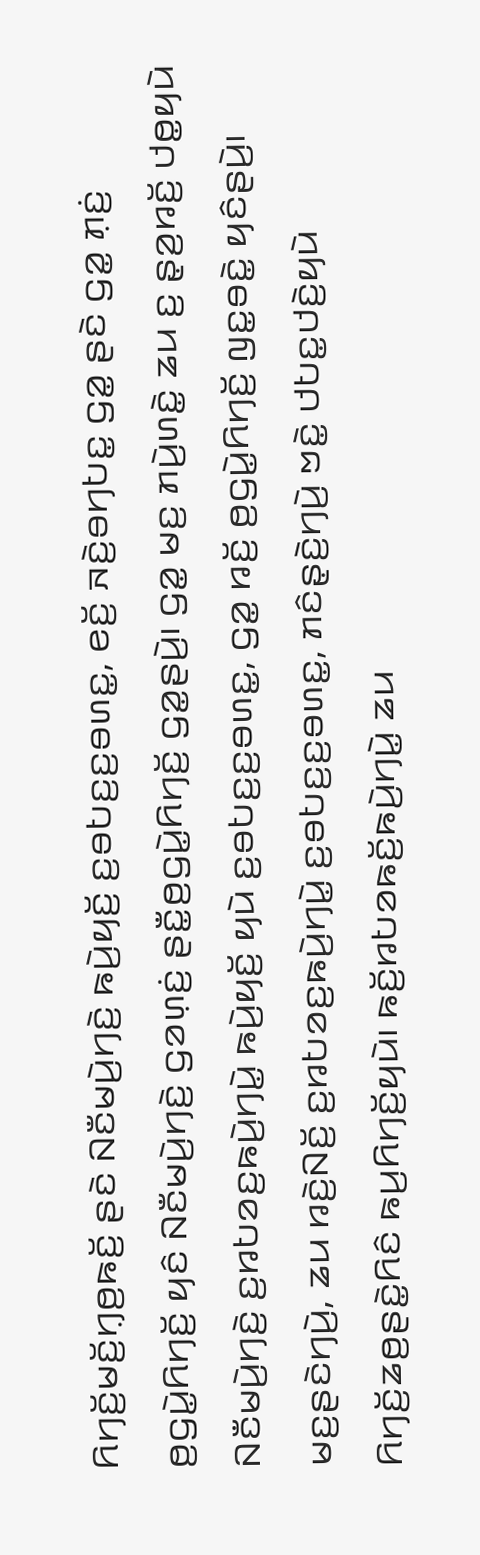ꤖꤚꤢꤩ꤬ꤗꤢꤩ꤬ꤚ꤫ꤥ꤬ꤒꤢꤩ꤬ ꤔꤢꤧ ꤡꤢꤪꤗꤣꤧ꤬ꤚꤢꤧ꤬ ꤒꤣꤧ꤬ꤟꤢꤩ꤬ ꤢ꤬ꤋꤝꤢ꤬ꤢ꤬ꤋꤛꤢ꤭, ꤕꤢꤩ꤬ ꤏꤢꤧ꤬ꤋꤚꤝꤢ꤭ ꤞꤤ꤭ ꤔꤢꤧ ꤞꤤ꤭ ꤊ꤫ꤢꤦ꤬ ꤥ꤬ꤞꤣꤧ꤭ꤖꤚꤢꤩ꤬ ꤟꤢꤨ ꤡꤢꤪꤗꤣꤧ꤬ꤚꤢꤧ꤬ ꤞꤤꤛ꤫ꤢꤦ꤬ ꤔꤢꤪ꤭ꤥ꤬ꤞꤣꤧ꤭ꤖꤚꤢꤩ꤬ ꤞꤤ꤭ꤔꤣꤧ꤬꤯ ꤞꤤ꤭ ꤗꤢ꤬ ꤊꤣꤧ꤬ꤛꤢꤧ꤭ ꤘꤣ ꤢ꤬ ꤔ꤫ꤤ꤬ꤙꤢꤩ꤬ ꤓꤥ꤭ꤟꤣꤧ ꤡꤢꤪꤗꤣꤧ꤬ꤚꤢꤧ꤬ ꤢ꤬ꤙꤝꤤꤢ꤬ꤒꤣꤧ꤬ꤚꤣꤧ꤭ ꤒꤣꤧ꤬ꤟꤢꤩ꤬ ꤟꤣꤧ ꤢ꤬ꤋꤝꤢ꤬ꤢ꤬ꤋꤛꤢ꤭, ꤞꤤ꤭ ꤙꤢꤩ꤬ ꤥ꤬ꤞꤣꤧ꤭ꤖꤚꤢꤩ꤬ ꤜꤢ꤭ꤋꤢꤧ꤭ ꤟꤢꤨꤔꤣꤧ꤬꤯
ꤗꤢ꤬ꤔꤢꤧꤚꤣꤧ꤬, ꤘꤣ ꤙꤢꤧ꤬ꤡꤢꤩ꤬ ꤢ꤬ꤙꤝꤤꤢ꤬ꤒꤣꤧ꤬ꤚꤣꤧ꤭ ꤢ꤬ꤋꤝꤢ꤬ꤢ꤬ꤋꤛꤢ꤭, ꤊꤢꤨꤔ꤫ꤢꤧ꤬ꤚꤣꤧ꤬ ꤠꤢꤧ꤭ ꤓꤝꤢ꤭ꤓꤢꤧ꤬ꤟꤣꤧ ꤖꤚꤢꤩ꤬ꤘꤥ꤬ꤔꤢꤧ꤭ꤖꤢꤨ ꤒꤣ꤬ꤖꤚꤢꤩ꤬ꤟꤣꤧ꤯ ꤒꤢꤩ꤬ꤙꤝꤤꤒꤢꤩ꤬ꤒꤣꤧ꤬ꤚꤣꤧ꤭ ꤘꤣ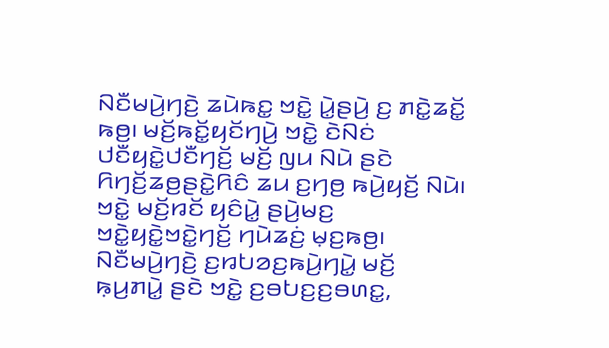ꤡꤢꤪꤗꤣꤧ꤬ꤚꤢꤧ꤬ ꤘꤣꤧꤒꤢ꤭ ꤠꤢꤧ꤭ ꤣꤧ꤭ꤔꤣꤧ꤬ ꤢ꤬ ꤊꤢꤧ꤭ꤘꤢꤩ꤭ ꤒꤥ꤬꤯ ꤗꤢꤩ꤬ꤒꤢꤩ꤭ꤟꤢꤩꤚꤣꤧ꤬ ꤠꤢꤧ꤭ ꤢꤧꤡꤢꤦ ꤓꤢꤪꤟꤢꤧ꤭ꤓꤢꤪꤚꤢꤩ꤬ ꤗꤢꤩ꤬ ꤜꤣ ꤡꤣꤧ ꤔꤢꤧ ꤖꤚꤢꤩ꤬ꤘꤥ꤬ꤔꤢꤧ꤭ꤖꤢꤨ ꤘꤣ ꤢ꤬ꤚꤥ꤬ ꤒꤣꤧ꤬ꤟꤢꤩ꤬ ꤡꤣꤧ꤯ ꤠꤢꤧ꤭ ꤗꤢꤩ꤬ꤙꤢꤩ ꤟꤢꤨꤣꤧ꤭ ꤔꤣꤧ꤬ꤗꤢ꤬ ꤠꤢꤧ꤭ꤟꤢꤧ꤭ꤠꤢꤧ꤭ꤚꤢꤩ꤬ ꤚꤣꤧꤘꤢꤦ꤬ ꤗ꤫ꤢ꤬ꤒꤥ꤬꤯ ꤡꤢꤪꤗꤣꤧ꤬ꤚꤢꤧ꤬ ꤢ꤬ꤙꤝꤤꤢ꤬ꤒꤣꤧ꤬ꤚꤣꤧ꤭ ꤗꤢꤩ꤬ ꤒ꤫ꤣ꤬ꤊꤣꤧ꤭ ꤔꤢꤧ ꤠꤢꤧ꤭ ꤢ꤬ꤋꤝꤢ꤬ꤢ꤬ꤋꤛꤢ꤭,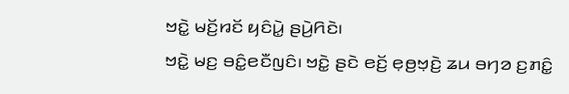ꤠꤢꤧ꤭ ꤗꤢꤩ꤬ꤙꤢꤩ ꤟꤢꤨꤣꤧ꤭ ꤔꤣꤧ꤬ꤖꤢꤧ꤯
ꤠꤢꤧ꤭ ꤗꤢ꤬ ꤋꤢꤨ꤭ꤕꤢꤪꤜꤢꤨ꤯ ꤠꤢꤧ꤭ ꤔꤢꤧ ꤕꤢꤩ꤬ ꤕ꤫ꤥ꤬ꤠ꤫ꤢꤧ꤬ ꤘꤣ ꤋꤚꤤ ꤢ꤬ꤊꤢꤨ꤭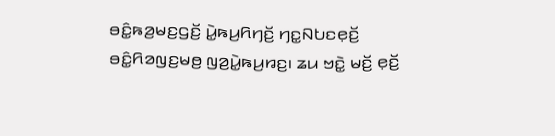ꤋꤢꤨ꤭ꤒꤤ꤬ꤗꤢ꤬ꤞꤢꤩ꤬ ꤣꤧ꤭ꤒꤣ꤬ꤖꤚꤢꤩ꤬ ꤚꤢ꤭ꤡꤝꤢꤕ꤫ꤢꤩ꤬ ꤋꤢꤨ꤭ꤖꤤꤜꤢ꤬ꤗꤥ꤬ ꤜꤤ꤬ꤣꤧ꤭ꤒꤣ꤬ꤙꤢ꤬꤯ ꤘꤣ ꤠꤢꤧ꤭ ꤗꤢꤩ꤬ ꤕ꤫ꤢꤩ꤬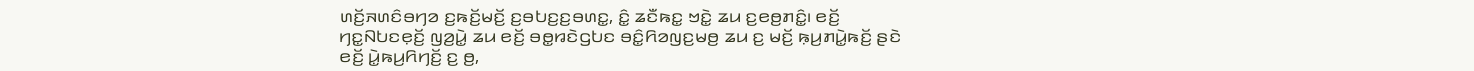ꤛꤢꤩ꤬ꤏꤛꤢꤨꤋꤚꤤ ꤢ꤬ꤒꤢꤩ꤬ꤗꤢꤩ꤬ ꤢ꤬ꤋꤝꤢ꤬ꤢ꤬ꤋꤛꤢ꤭, ꤢꤨ꤭ ꤘꤢꤪꤒꤢ꤭ ꤠꤢꤧ꤭ ꤘꤣ ꤢ꤬ꤕꤥ꤬ꤊꤢꤨ꤭꤯ ꤕꤢꤩ꤬ ꤚꤢ꤭ꤡꤝꤢꤕ꤫ꤢꤩ꤬ ꤜꤤ꤬ꤣꤧ꤭ ꤘꤣ ꤕꤢꤩ꤬ ꤋꤥ꤭ꤙꤢꤧꤞꤝꤢ ꤋꤢꤨ꤭ꤖꤤꤜꤢ꤬ꤗꤥ꤬ ꤘꤣ ꤢ꤬ ꤗꤢꤩ꤬ ꤒ꤫ꤣ꤬ꤊꤣꤧ꤭ꤒꤢꤩ꤬ ꤔꤢꤧ ꤕꤢꤩ꤬ ꤣꤧ꤭ꤒꤣ꤬ꤖꤚꤢꤩ꤬ ꤢ꤬ ꤥ꤬,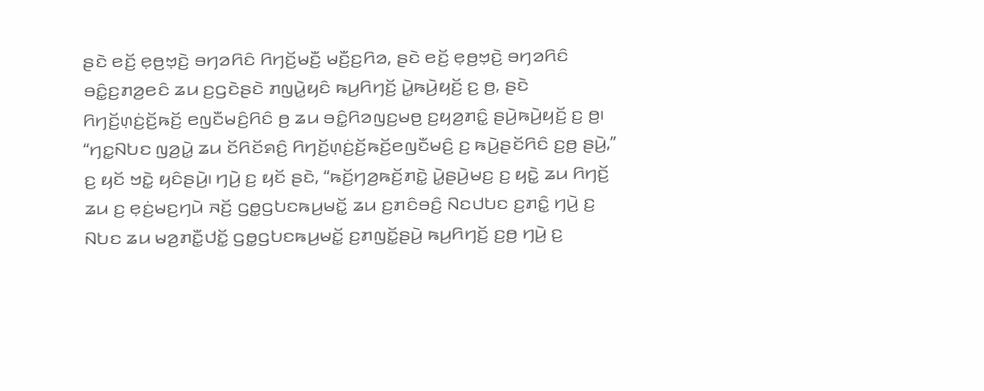ꤔꤢꤧ ꤕꤢꤩ꤬ ꤕ꤫ꤥ꤬ꤠ꤫ꤢꤧ꤬ ꤋꤚꤤꤖꤢꤨ ꤖꤚꤢꤩ꤬ꤗꤢꤪ꤬ ꤗꤢꤪ꤬ꤢ꤬ꤖꤤ, ꤔꤢꤧ ꤕꤢꤩ꤬ ꤕ꤫ꤥ꤬ꤠ꤫ꤢꤧ꤬ ꤋꤚꤤꤖꤢꤨ ꤋꤢꤨ꤭ꤢ꤬ꤊꤤ꤬ꤕꤢꤨ ꤘꤣ ꤢ꤬ꤞꤢꤧꤔꤢꤧ ꤊꤜꤣꤧ꤭ꤟꤢꤨ ꤒꤣ꤬ꤖꤚꤢꤩ꤬ ꤣꤧ꤭ꤒꤣꤧ꤬ꤟꤢꤩ꤬ ꤢ꤬ ꤥ꤬, ꤔꤢꤧ ꤖꤚꤢꤩ꤬ꤛ꤫ꤢꤦ꤬ꤢꤩ꤬ꤒꤢꤩ꤬ ꤕꤜꤢꤪꤗꤢꤨ꤬ꤖꤢꤨ ꤥ꤬ ꤘꤣ ꤋꤢꤨ꤭ꤖꤤꤜꤢ꤬ꤗꤥ꤬ ꤢ꤬ꤟꤤ꤬ꤊꤢꤨ꤭ ꤔꤣꤧ꤬ꤒꤣꤧ꤬ꤟꤢꤩ꤬ ꤢ꤬ ꤥ꤬꤯
“ꤚꤢ꤭ꤡꤝꤢ ꤜꤤ꤬ꤣꤧ꤭ ꤘꤣ ꤢꤩꤖꤢꤩꤎꤢꤨ꤬ ꤖꤚꤢꤩ꤬ꤛ꤫ꤢꤦ꤬ꤢꤩ꤬ꤒꤢꤩ꤬ꤕꤜꤢꤪꤗꤢꤨ꤬ ꤢ꤬ ꤒꤣꤧ꤬ꤔꤢꤩꤖꤢꤨ ꤢ꤬ꤥ꤬ ꤔꤣꤧ꤬,” ꤢ꤬ ꤟꤢꤩ ꤠꤢꤧ꤭ ꤟꤢꤨꤔꤣꤧ꤬꤯ ꤚꤣꤧ꤬ ꤢ꤬ ꤟꤢꤩ ꤔꤢꤧ, “ꤒꤢꤩ꤬ꤚꤤ꤬ꤒꤢꤩ꤬ꤊꤢꤧ꤭ ꤣꤧ꤭ꤔꤣꤧ꤬ꤗꤢ꤬ ꤢ꤬ ꤟꤢꤧ꤭ ꤘꤣ ꤖꤚꤢꤩ꤬ ꤘꤣ ꤢ꤬ ꤕ꤫ꤢꤦ꤬ꤗꤢ꤬ꤚꤣꤧ ꤏꤢꤩ꤬ ꤞꤥ꤭ꤞꤝꤢꤒꤣ꤬ꤗꤢꤩ꤭ ꤘꤣ ꤢ꤬ꤊꤢꤨꤋꤢꤨ꤬ ꤡꤢꤓꤝꤢ ꤢ꤬ꤊꤢꤨ꤭ ꤚꤣꤧ꤬ ꤢ꤬ ꤡꤝꤢ ꤘꤣ ꤗꤤ꤬ꤊꤢꤪ꤭ꤓꤢꤩ꤭ ꤞꤥ꤭ꤞꤝꤢꤒꤣ꤬ꤗꤢꤩ꤭ ꤢ꤬ꤊꤜꤢꤩ꤭ꤔꤣꤧ꤬ ꤒꤣ꤬ꤖꤚꤢꤩ꤬ ꤢ꤬ꤥ꤬ ꤚꤣꤧ꤬ ꤢ꤬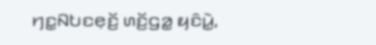ꤚꤢ꤭ꤡꤝꤢꤕ꤫ꤢꤩ꤬ ꤛꤢꤩ꤬ꤞꤤ꤭ ꤟꤢꤨꤣꤧ꤭,